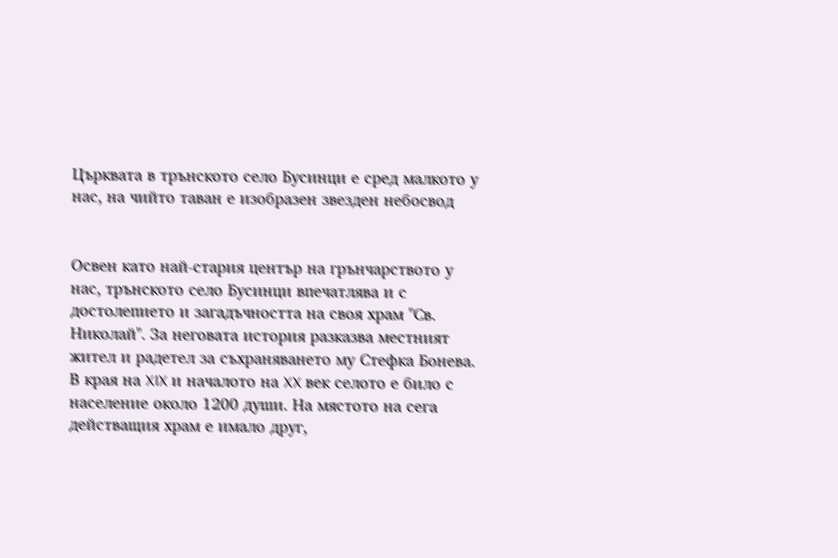Църквата в трънското село Бусинци е сред малкото у нас, на чийто таван е изобразен звезден небосвод


Освен като най-стария център на грънчарството у нас, трънското село Бусинци впечатлява и с достолепието и загадъчността на своя храм "Св. Николай". За неговата история разказва местният жител и радетел за съхраняването му Стефка Бонева.
В края на XIX и началото на XX век селото е било с население около 1200 души. На мястото на сега действащия храм е имало друг,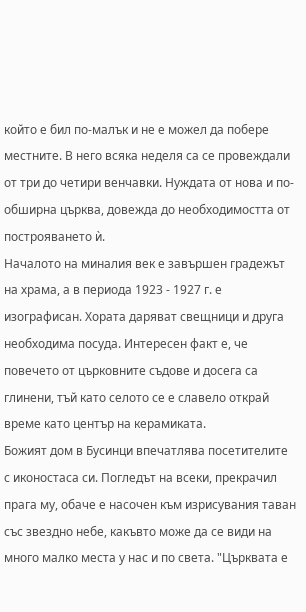който е бил по-малък и не е можел да побере местните. В него всяка неделя са се провеждали от три до четири венчавки. Нуждата от нова и по-обширна църква, довежда до необходимостта от построяването ѝ.
Началото на миналия век е завършен градежът на храма, а в периода 1923 - 1927 г. е изографисан. Хората даряват свещници и друга необходима посуда. Интересен факт е, че повечето от църковните съдове и досега са глинени, тъй като селото се е славело открай време като център на керамиката.
Божият дом в Бусинци впечатлява посетителите с иконостаса си. Погледът на всеки, прекрачил прага му, обаче е насочен към изрисувания таван със звездно небе, какъвто може да се види на много малко места у нас и по света. "Църквата е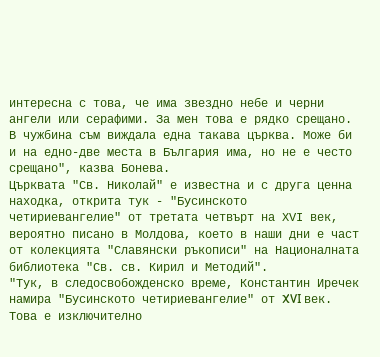интересна с това, че има звездно небе и черни ангели или серафими. За мен това е рядко срещано. В чужбина съм виждала една такава църква. Може би и на едно-две места в България има, но не е често срещано", казва Бонева.
Църквата "Св. Николай" е известна и с друга ценна находка, открита тук - "Бусинското четириевангелие" от третата четвърт на ХVI век, вероятно писано в Молдова, което в наши дни е част от колекцията "Славянски ръкописи" на Националната библиотека "Св. св. Кирил и Методий".
"Тук, в следосвобожденско време, Константин Иречек намира "Бусинското четириевангелие" от XVI век. Това е изключително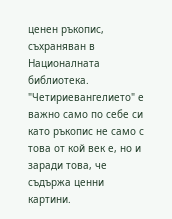ценен ръкопис, съхраняван в Националната библиотека. "Четириевангелието" е важно само по себе си като ръкопис не само с това от кой век е, но и заради това, че съдържа ценни картини.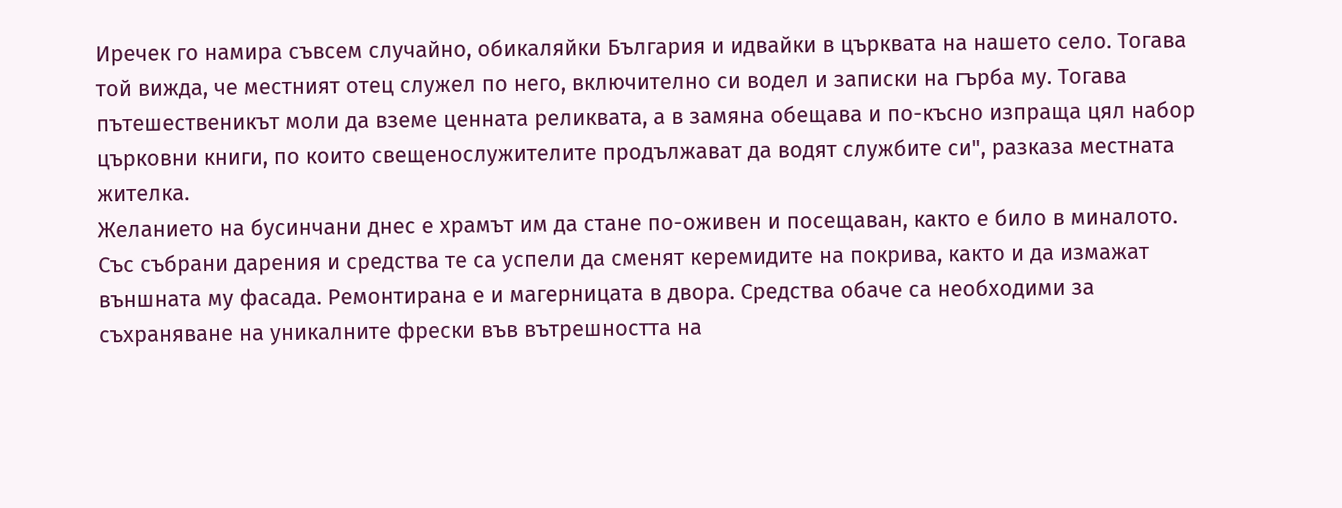Иречек го намира съвсем случайно, обикаляйки България и идвайки в църквата на нашето село. Тогава той вижда, че местният отец служел по него, включително си водел и записки на гърба му. Тогава пътешественикът моли да вземе ценната реликвата, а в замяна обещава и по-късно изпраща цял набор църковни книги, по които свещенослужителите продължават да водят службите си", разказа местната жителка.
Желанието на бусинчани днес е храмът им да стане по-оживен и посещаван, както е било в миналото. Със събрани дарения и средства те са успели да сменят керемидите на покрива, както и да измажат външната му фасада. Ремонтирана е и магерницата в двора. Средства обаче са необходими за съхраняване на уникалните фрески във вътрешността на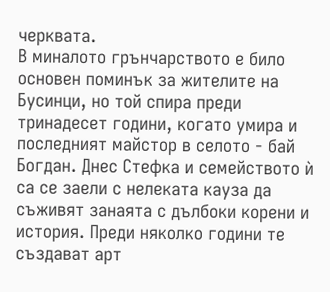черквата.
В миналото грънчарството е било основен поминък за жителите на Бусинци, но той спира преди тринадесет години, когато умира и последният майстор в селото - бай Богдан. Днес Стефка и семейството ѝ са се заели с нелеката кауза да съживят занаята с дълбоки корени и история. Преди няколко години те създават арт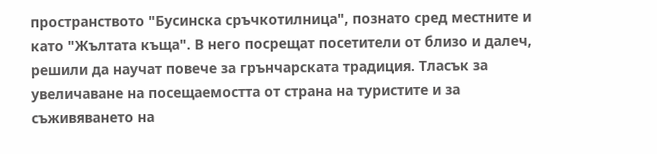пространството "Бусинска сръчкотилница", познато сред местните и като "Жълтата къща". В него посрещат посетители от близо и далеч, решили да научат повече за грънчарската традиция. Тласък за увеличаване на посещаемостта от страна на туристите и за съживяването на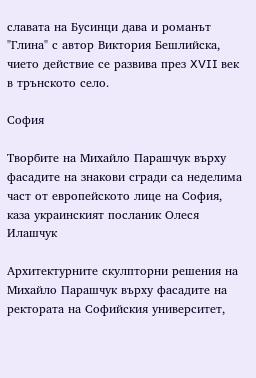славата на Бусинци дава и романът "Глина" с автор Виктория Бешлийска, чието действие се развива през XVII век в трънското село.

София

Творбите на Михайло Парашчук върху фасадите на знакови сгради са неделима част от европейското лице на София, каза украинският посланик Олеся Илашчук

Архитектурните скулпторни решения на Михайло Парашчук върху фасадите на ректората на Софийския университет,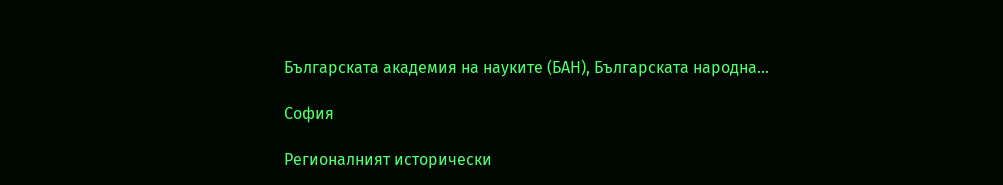Българската академия на науките (БАН), Българската народна...

София

Регионалният исторически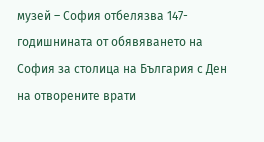музей – София отбелязва 147-годишнината от обявяването на София за столица на България с Ден на отворените врати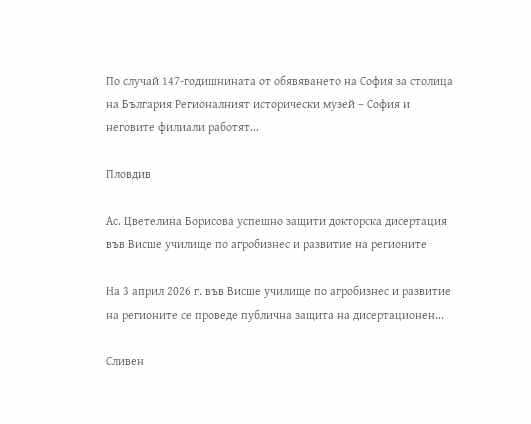По случай 147-годишнината от обявяването на София за столица на България Регионалният исторически музей – София и неговите филиали работят...

Пловдив

Ас. Цветелина Борисова успешно защити докторска дисертация във Висше училище по агробизнес и развитие на регионите

На 3 април 2026 г. във Висше училище по агробизнес и развитие на регионите се проведе публична защита на дисертационен...

Сливен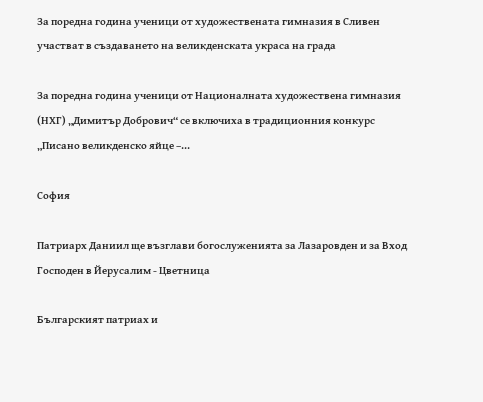За поредна година ученици от художествената гимназия в Сливен участват в създаването на великденската украса на града

За поредна година ученици от Националната художествена гимназия (НХГ) „Димитър Добрович“ се включиха в традиционния конкурс „Писано великденско яйце –...

София

Патриарх Даниил ще възглави богослуженията за Лазаровден и за Вход Господен в Йерусалим - Цветница

Българският патриах и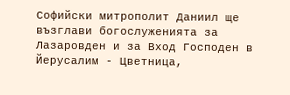Софийски митрополит Даниил ще възглави богослуженията за Лазаровден и за Вход Господен в Йерусалим - Цветница,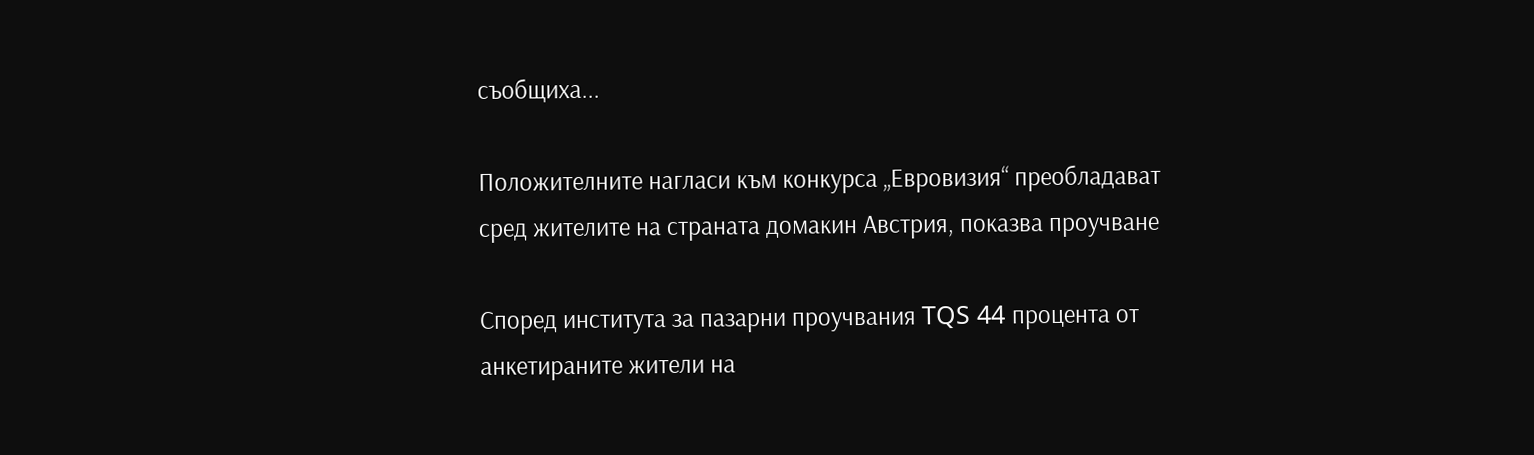съобщиха...

Положителните нагласи към конкурса „Евровизия“ преобладават сред жителите на страната домакин Австрия, показва проучване

Според института за пазарни проучвания TQS 44 процента от анкетираните жители на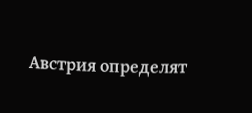Австрия определят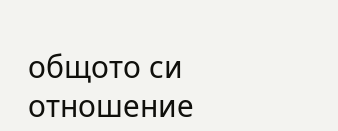общото си отношение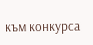към конкурса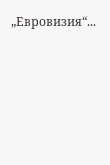„Евровизия“...